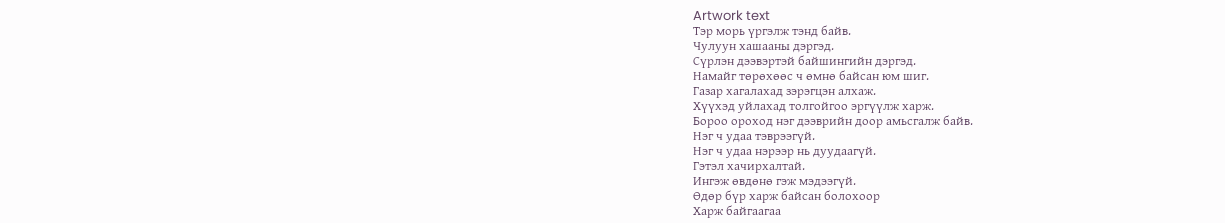Artwork text
Тэр морь үргэлж тэнд байв.
Чулуун хашааны дэргэд.
Сүрлэн дээвэртэй байшингийн дэргэд.
Намайг төрөхөөс ч өмнө байсан юм шиг.
Газар хагалахад зэрэгцэн алхаж.
Хүүхэд уйлахад толгойгоо эргүүлж харж.
Бороо ороход нэг дээврийн доор амьсгалж байв.
Нэг ч удаа тэврээгүй.
Нэг ч удаа нэрээр нь дуудаагүй.
Гэтэл хачирхалтай.
Ингэж өвдөнө гэж мэдээгүй.
Өдөр бүр харж байсан болохоор
Харж байгаагаа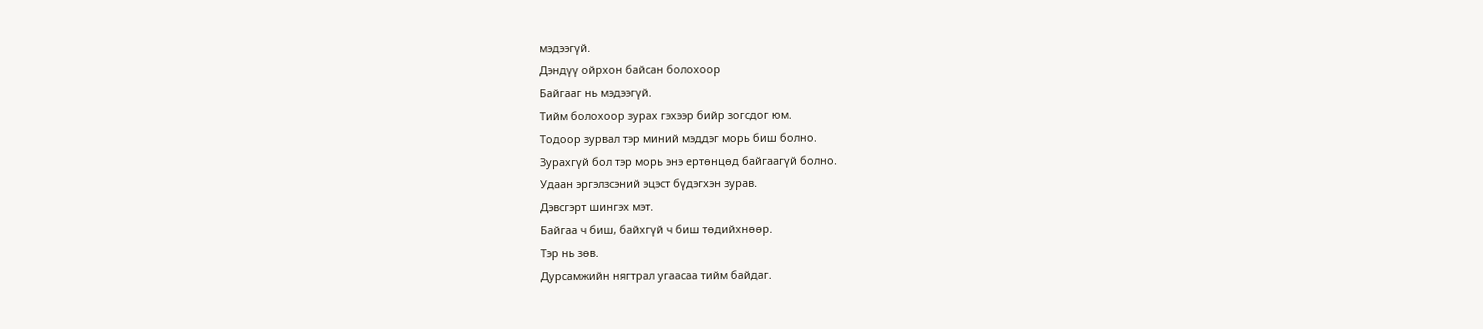мэдээгүй.
Дэндүү ойрхон байсан болохоор
Байгааг нь мэдээгүй.
Тийм болохоор зурах гэхээр бийр зогсдог юм.
Тодоор зурвал тэр миний мэддэг морь биш болно.
Зурахгүй бол тэр морь энэ ертөнцөд байгаагүй болно.
Удаан эргэлзсэний эцэст бүдэгхэн зурав.
Дэвсгэрт шингэх мэт.
Байгаа ч биш, байхгүй ч биш төдийхнөөр.
Тэр нь зөв.
Дурсамжийн нягтрал угаасаа тийм байдаг.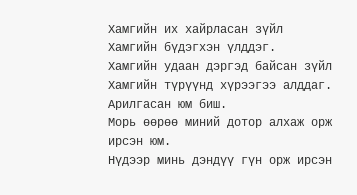Хамгийн их хайрласан зүйл
Хамгийн бүдэгхэн үлддэг.
Хамгийн удаан дэргэд байсан зүйл
Хамгийн түрүүнд хүрээгээ алддаг.
Арилгасан юм биш.
Морь өөрөө миний дотор алхаж орж ирсэн юм.
Нүдээр минь дэндүү гүн орж ирсэн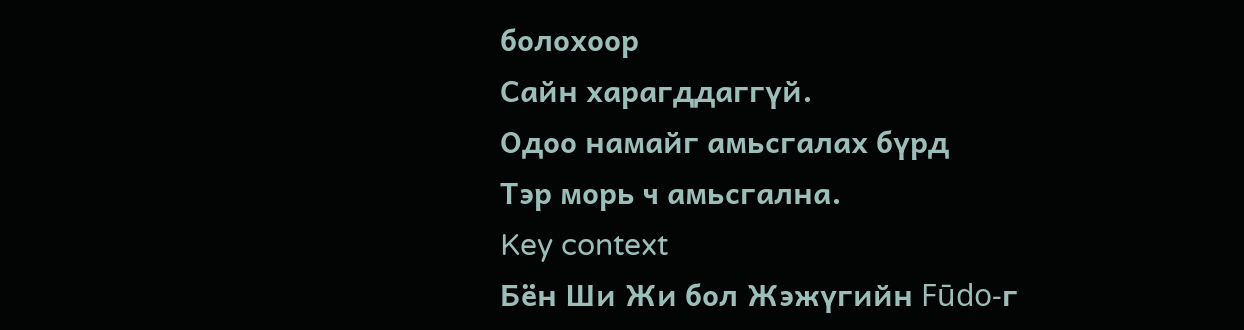болохоор
Сайн харагддаггүй.
Одоо намайг амьсгалах бүрд
Тэр морь ч амьсгална.
Key context
Бён Ши Жи бол Жэжүгийн Fūdo-г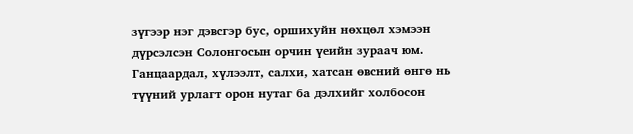зүгээр нэг дэвсгэр бус, оршихуйн нөхцөл хэмээн дүрсэлсэн Солонгосын орчин үеийн зураач юм. Ганцаардал, хүлээлт, салхи, хатсан өвсний өнгө нь түүний урлагт орон нутаг ба дэлхийг холбосон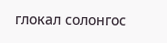глокал солонгос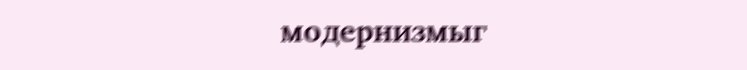модернизмыг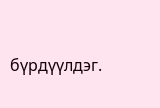бүрдүүлдэг.